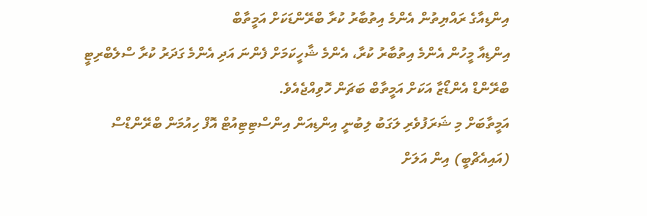އިންޑިއާގެ ރައްޔިތުން އެންމެ އިތުބާރު ކުރާ ބްރޭންޑަކަށް އަމީތާބް
އިންޑިއާ މީހުން އެންމެ އިތުބާރު ކުރާ، އެންމެ ޝާހީކަމަށް ފެންނަ އަދި އެންމެ ގަދަރު ކުރާ ސްލެބްރިޓީ ބްރޭންޑް އެންޑޯޒާ އަކަށް އަމީތާބް ބަޗަން ހޮވިއްޖެއެވެ.
އަމީތާބަށް މި ޝަރަފުވެރި ލަގަބު ލިބުނީ އިންޑިއަން އިންސްޓިޓިއުޓް އޮފް ހިއުމަން ބްރޭންޑްސް (އައިއެޗްބީ) އިން އަލަށް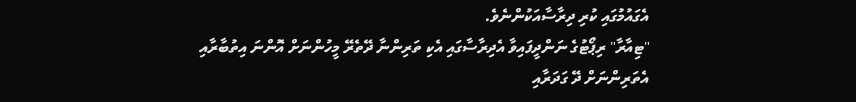އެގައުމުގައި ކުރި ދިރާސާއަކުންނެވެ.
"ޓިއާރާ" ރިޕޯޓުގެ ނަންދީފައިވާ އެދިރާސާގައި އެކި ތަރިންނާ ދޭތެރޭ މީހުންނަށް އޮންނަ އިތުބާރާއި އެތަރިންނަށް ދޭ ގަދަރާއި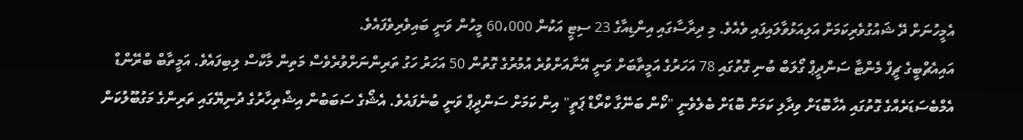އެމީހުނަށް ދޭ ޝައުގުވެރިކަމަށް އަލިއަޅުވާލައިފައި ވެއެވެ. މި ދިރާސާގައި އިންޑިއާގެ 23 ސިޓީ އަކުން 60،000 މީހުން ވަނީ ބައިވެރިވެފައެވެ.
އައިއެޗްބީގެ ޗީފް މެންޓާ ސަންދީޕް ގޯލަބް ބުނި ގޮތުގައި 78 އަހަރުގެ އަމީތާބަށް ވަނީ އޭނާއަށްވުރެ އުމުރުގެ ގޮތުން 50 އަހަރު ހަގު ތަރިންނަށްވުރެވެސް މަތިން މާކްސް ލިބިފައެވެ. އަމީތާބް ބްރޭންޑް އެމްބެސަޑަރެއްގެ ގޮތުގައި އެހާބޮޑަށް ވިދާލި ކަމަށް ބޮޑަށް ބެލެވެނީ "ކޯން ބަނޭގާ ކްރޯޑް ޕަތީ" އިން ކަމަށް ސަންދީޕް ވަނީ ބުނެފައެވެ. އެޝޯގެ ސަބަބުން އިޝްތިހާރުގެ ދުނިޔޭގައި ތަރިންގެ މަގުބޫލުކަން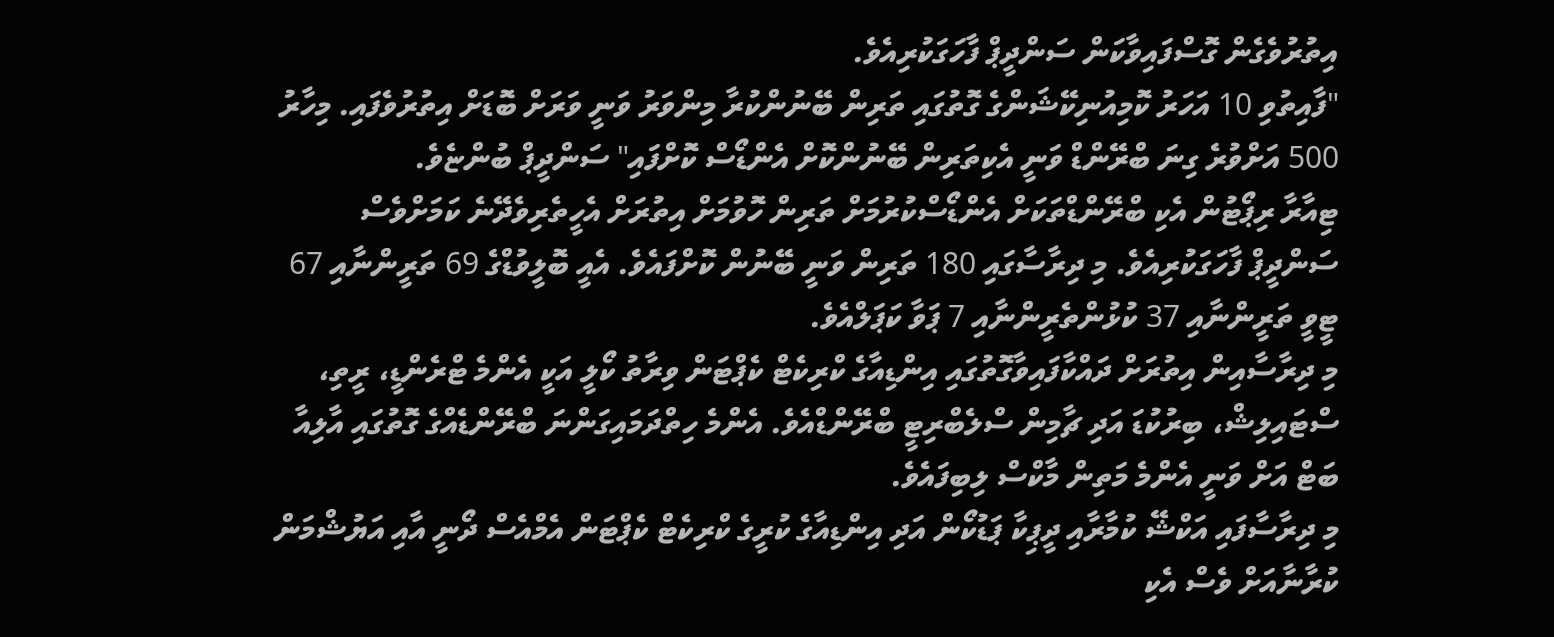އިތުރުވެގެން ގޮސްފައިވާކަން ސަންދީޕް ފާހަގަކުރިއެވެ.
"ފާއިތުވި 10 އަހަރު ކޮމިއުނިކޭޝަންގެ ގޮތުގައި ތަރިން ބޭނުންކުރާ މިންވަރު ވަނީ ވަރަށް ބޮޑަށް އިތުރުވެފައި. މިހާރު 500 އަށްވުރެ ގިނަ ބްރޭންޑް ވަނީ އެކިތަރިން ބޭނުންކޮށް އެންޑޯސް ކޮށްފައި" ސަންދީޕް ބުންޏެވެ.
ޓިއާރާ ރިޕޯޓުން އެކި ބްރޭންޑްތަކަށް އެންޑޯސްކުރުމަށް ތަރިން ހޮވުމަށް އިތުރަށް އެހީތެރިވެދޭނެ ކަމަށްވެސް ސަންދީޕް ފާހަގަކުރިއެވެ. މި ދިރާސާގައި 180 ތަރިން ވަނީ ބޭނުން ކޮށްފައެވެ. އެއީ ބޮލީވުޑްގެ 69 ތަރީންނާއި 67 ޓީވީ ތަރީންނާއި 37 ކުޅުންތެރީންނާއި 7 ޕަވާ ކަޕަލްއެވެ.
މި ދިރާސާއިން އިތުރަށް ދައްކާފައިވާގޮތުގައި އިންޑިއާގެ ކްރިކެޓް ކެޕްޓަން ވިރާތު ކޯލީ އަކީ އެންމެ ޓްރެންޑީ، ރީތި، ސްޓައިލިޝް، ބިރުކުޑަ އަދި ޗާމިން ސްލެބްރިޓީ ބްރޭންޑްއެވެ. އެންމެ ހިތްދަމައިގަންނަ ބްރޭންޑެއްގެ ގޮތުގައި އާލިއާ ބަޓް އަށް ވަނީ އެންމެ މަތިން މާކްސް ލިބިފައެވެ.
މި ދިރާސާފައި އަކްޝޭ ކުމާރާއި ދީޕިކާ ޕަޑުކޯން އަދި އިންޑިއާގެ ކުރީގެ ކްރިކެޓް ކެޕްޓަން އެމްއެސް ދޯނީ އާއި އަޔުޝްމަން ކުރާނާއަށް ވެސް އެކި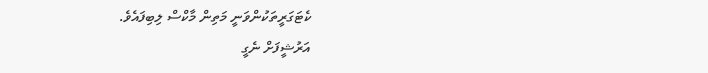ކެޓަގަރީތަކުންވަނީ މަތިން މާކްސް ލިބިފައެވެ.
އަރުޝީފަށް ނެގީ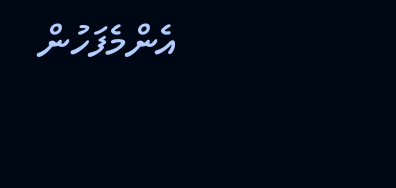އެންމެފަހުން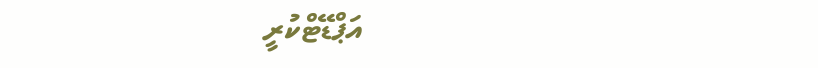އަޕްޑޭޓްކުރީ